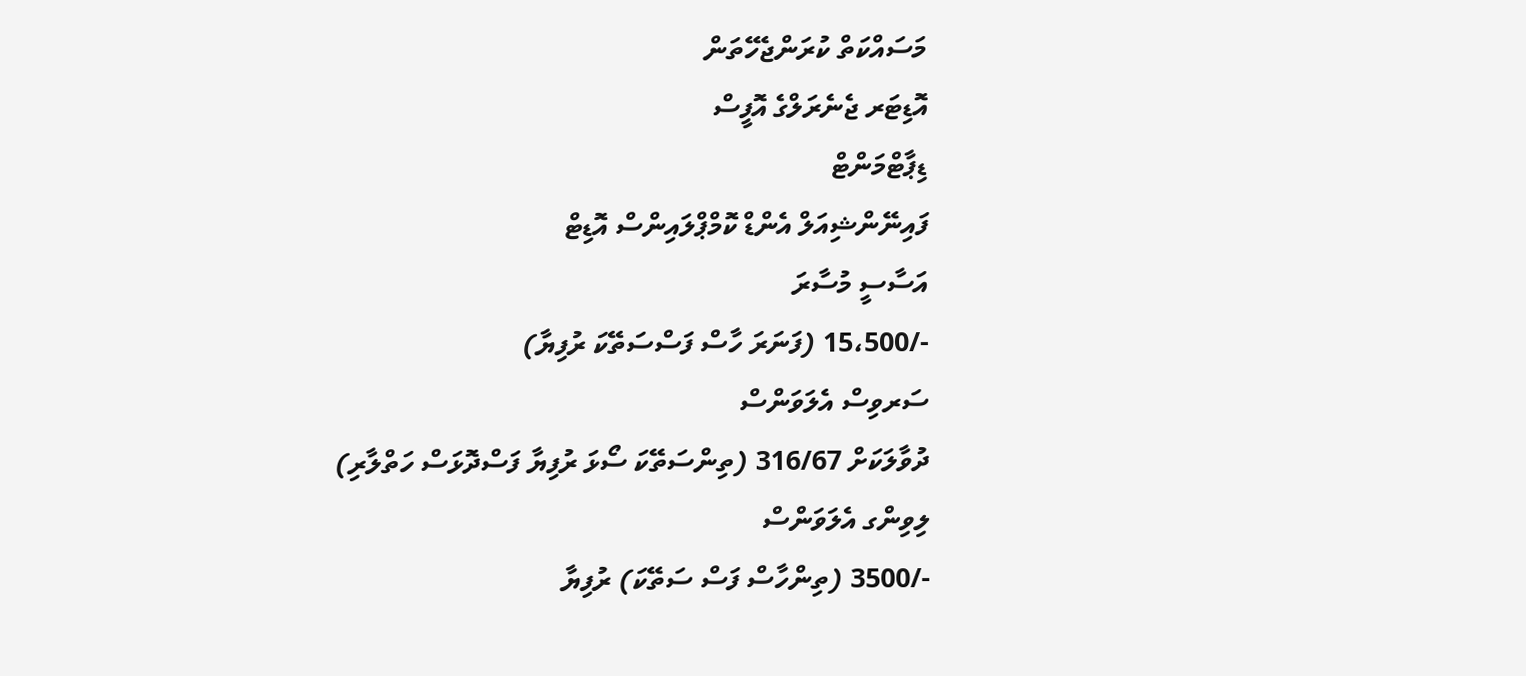މަސައްކަތް ކުރަންޖެހޭތަން
އޮޑިޓަރ ޖެނެރަލްގެ އޮފީސް
ޑިޕާޓްމަންޓް
ފައިނޭންޝިއަލް އެންޑް ކޮމްޕްލައިންސް އޮޑިޓް
އަސާސީ މުސާރަ
-/15،500 (ފަނަރަ ހާސް ފަސްސަތޭކަ ރުފިޔާ)
ސަރވިސް އެލަވަންސް
ދުވާލަކަށް 316/67 (ތިންސަތޭކަ ސޯޅަ ރުފިޔާ ފަސްދޮޅަސް ހަތްލާރި)
ލިވިންގ އެލަވަންސް
-/3500 (ތިންހާސް ފަސް ސަތޭކަ) ރުފިޔާ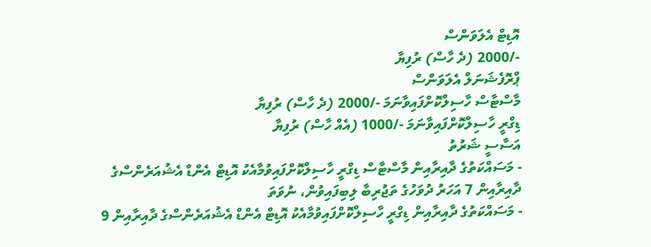އޮޑިޓް އެލަވަންސް
-/2000 (ދެ ހާސް) ރުފިޔާ
ޕްރޮފެޝަނަލް އެލަވަންސް
މާސްޓާސް ހާސިލްކޮށްފައިވާނަމަ -/2000 (ދެ ހާސް) ރުފިޔާ
ޑިގްރީ ހާސިލްކޮށްފައިވާނަމަ -/1000 (އެއް ހާސް) ރުފިޔާ
އަސާސީ ޝަރުތު
- މަސައްކަތުގެ ދާއިރާއިން މާސްޓާސް ޑިގްރީ ހާސިލްކޮށްފައިވުމާއެކު އޮޑިޓް އެންޑް އެޝުއަރެންސްގެ ދާއިރާއިން 7 އަހަރު ދުވަހުގެ ތަޖުރިބާ ލިބިފައިވުން، ނުވަތަ
- މަސައްކަތުގެ ދާއިރާއިން ޑިގްރީ ހާސިލްކޮށްފައިވުމާއެކު އޮޑިޓް އެންޑް އެޝުއަރެންސްގެ ދާއިރާއިން 9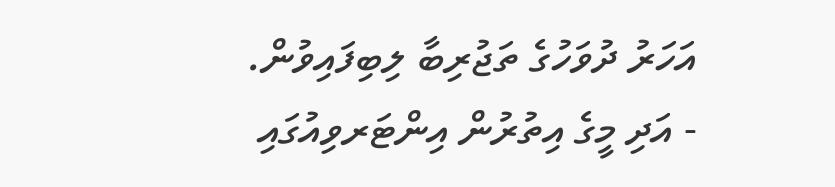އަހަރު ދުވަހުގެ ތަޖުރިބާ ލިބިފައިވުން.
- އަދި މީގެ އިތުރުން އިންޓަރވިއުގައި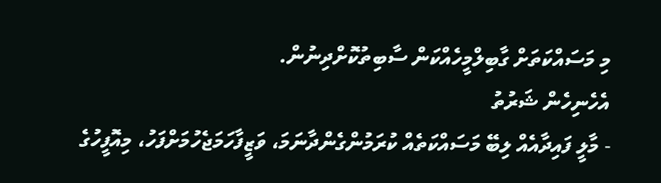މި މަސައްކަތަށް ގާބިލްމީހެއްކަން ސާބިތުކޮށްދިނުން.
އެހެނިހެން ޝަރުތު
- މާލީ ފައިދާއެއް ލިބޭ މަސައްކަތެއް ކުރަމުންގެންދާނަމަ، ވަޒީފާހަމަޖެހުމަށްފަހު، މިއޮފީހުގެ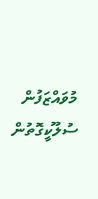މުވައްޒަފުން ސުލޫކީގޮތުން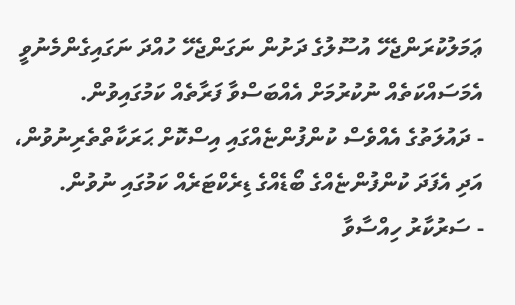ޢަމަލުކުރަންޖެހޭ އުސޫލުގެ ދަށުން ނަގަންޖެހޭ ހުއްދަ ނަގައިގެންމެނުވީ އެމަސައްކަތެއް ނުކުރުމަށް އެއްބަސްވާ ފަރާތެއް ކަމުގައިވުން.
- ދައުލަތުގެ އެއްވެސް ކުންފުންޏެއްގައި އިސްކޮށް ޙަރަކާތްތެރިނުވުން، އަދި އެފަދަ ކުންފުންޏެއްގެ ބޯޑެއްގެ ޑިރެކްޓަރެއް ކަމުގައި ނުވުން.
- ސަރުކާރު ހިއްސާވާ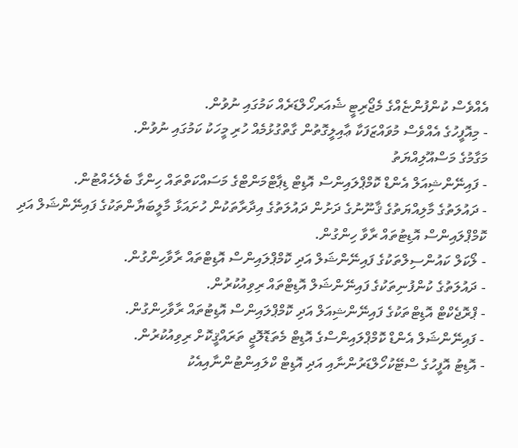އެއްވެސް ކުންފުންޏެއްގެ މެޖޯރިޓީ ޝެއަރހޯލްޑަރެއް ކަމުގައި ނުވުން.
- މިއޮފީހުގެ އެއްވެސް މުވައްޒަފަކާ ޢާއިލީގޮތުން ގާތްގުޅުމެއް ހުރި މީހަކު ކަމުގައި ނުވުން.
މަގާމުގެ މަސްއޫލިއްޔަތު
- ފައިނޭންޝިއަލް އެންޑް ކޮމްޕްލައިންސް އޮޑިޓް ޑިޕާޓްމަންޓްގެ މަސައްކަތްތައް ހިންގާ ބެލެހެއްޓުން.
- ދައުލަތުގެ މާލިއްޔަތުގެ ޤާނޫނުގެ ދަށުން ދައުލަތުގެ އިދާރާތަކުން ހުށައަޅާ މާލީބަޔާންތަކުގެ ފައިނޭންޝަލް އަދި ކޮމްޕްލައިންސް އޮޑިޓުތައް ރާވާ ހިންގުން.
- ލޯކަލް ކައުންސިލްތަކުގެ ފައިނޭންޝަލް އަދި ކޮމްޕްލައިންސް އޮޑިޓްތައް ރާވާހިންގުން.
- ދައުލަތުގެ ކުންފުނިތަކުގެ ފައިނޭންޝަލް އޮޑިޓްތައް ރިވިއުކުރުން.
- ޕްރޮޖެކްޓް އޮޑިޓްތަކުގެ ފައިނޭންޝިއަލް އަދި ކޮމްޕްލައިންސް އޮޑިޓުތައް ރާވާހިންގުން.
- ފައިނޭންޝަލް އެންޑް ކޮމްޕްލައިންސްގެ އޮޑިޓް މެތަޑޮލޮޖީ ތަރައްޤީކޮށް ރިވިއުކުރުން.
- އޮޑިޓު އޮފީހުގެ ސްޓޭކުހޯލްޑަރުންނާއި އަދި އޮޑިޓް ކްލައިންޓުންނާއިއެކު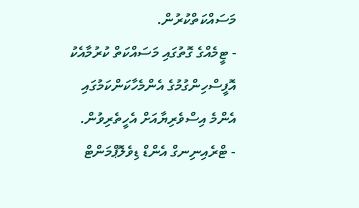މަސައްކަތްކުރުން.
- ޓީމެއްގެ ގޮތުގައި މަސައްކަތް ކުރުމާއެކު އޮފީސްހިންގުމުގެ އެންމެހާކަންކަމުގައި އެންމެ އިސްވެރިޔާއަށް އެހީތެރިވުން.
- ޓްރެއިނިނގް އެންޑް ޑިވެލޮޕްމަންޓް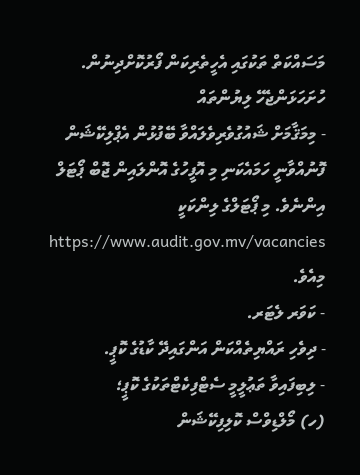މަސައްކަތް ތަކުގައި އެހީތެރިކަން ފޯރުކޮށްދިނުން.
ހުށަހަޅަންޖެހޭ ލިޔުންތައް
- މިމަޤާމަށް ޝައުގުވެރިވެލައްވާ ބޭފުޅުން އެޕްލިކޭޝަން ފޮނުއްވާނީ ހަމައެކަނި މި އޮފީހުގެ އޮންލައިން ޖޮބް ޕޯޓަލް އިންނެވެ. މި ޕޯޓަލްގެ ލިންކަކީ https://www.audit.gov.mv/vacancies މިއެވެ.
- ކަވަރ ލެޓަރ.
- ދިވެހި ރައްޔިތެއްކަން އަންގައިދޭ ކާޑުގެ ކޮޕީ.
- ލިބިފައިވާ ތަޢުލީމީ ސެޓްފިކެޓްތަކުގެ ކޮޕީ؛
(ހ) މޯލްޑިވްސް ކޮލިފިކޭޝަން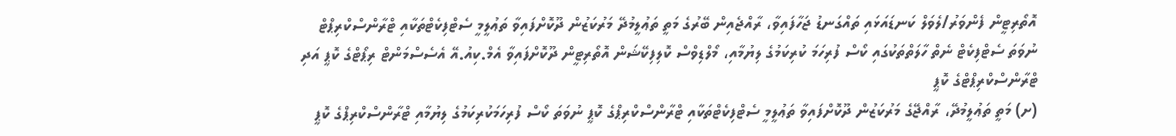އޮތޯރިޓީން ފެންވަރު/ލެވަލް ކަނޑައަޅައި ތައްގަނޑު ޖަހާފައިވާ، ރާއްޖެއިން ބޭރުގެ މަތީ ތަޢުލީމުދޭ މަރުކަޒުން ދޫކޮށްފައިވާ ތަޢުލީމީ ސެޓްފިކެޓްތަކާއި ޓްރާންސްކްރިޕްޓް ނުވަތަ ސެޓްފިކެޓް ނެތް ހާލަތްތަކުގައި ކޯސް ފުރިހަމަ ކުރިކަމުގެ ލިޔުމާއި، މޯލްޑިވްސް ކޮލިފިކޭޝަން އޮތޯރިޓީން ދޫކޮށްފައިވާ އެމް.ކިއު.އޭ އެސެސްމަންޓް ރިޕޯޓްގެ ކޮޕީ އަދި ޓްރާންސްކްރިޕްޓްގެ ކޮޕީ
(ށ) މަތީ ތަޢުލީމުދޭ، ރާއްޖޭގެ މަރުކަޒުން ދޫކޮށްފައިވާ ތަޢުލީމީ ސެޓްފިކެޓްތަކާއި ޓްރާންސްކްރިޕްގެ ކޮޕީ ނުވަތަ ކޯސް ފުރިހަމަކުރިކަމުގެ ލިޔުމާއި ޓްރާންސްކްރިޕްގެ ކޮޕީ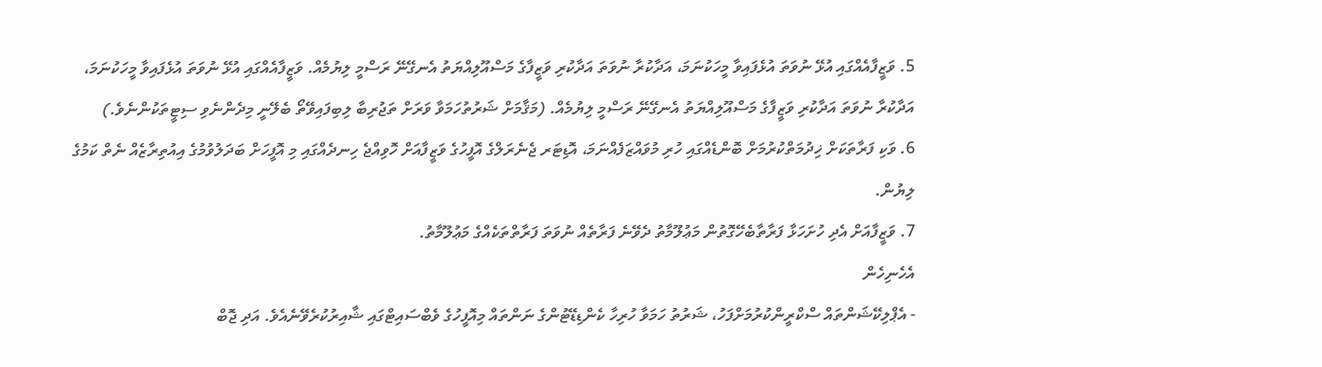5. ވަޒީފާއެއްގައި އުޅޭ ނުވަތަ އުޅެފައިވާ މީހަކުނަމަ، އަދާކުރާ ނުވަތަ އަދާކުރި ވަޒީފާގެ މަސްއޫލިއްޔަތު އެނގޭނޭ ރަސްމީ ލިޔުމެއް. ވަޒީފާއެއްގައި އުޅޭ ނުވަތަ އުޅެފައިވާ މީހަކުނަމަ، އަދާކުރާ ނުވަތަ އަދާކުރި ވަޒީފާގެ މަސްއޫލިއްޔަތު އެނގޭނޭ ރަސްމީ ލިޔުމެއް. (މަޤާމަށް ޝަރުތުހަމަވާ ވަރަށް ތަޖުރިބާ ލިބިފައިވޭތޯ ބެލޭނީ މިދެންނެވި ސިޓީތަކުންނެވެ.)
6. ވަކި ފަރާތަކަށް ޚިދުމަތްކުރުމަށް ބޮންޑެއްގައި ހުރި މުވައްޒަފެއްނަމަ، އޮޑިޓަރ ޖެނެރަލްގެ އޮފީހުގެ ވަޒީފާއަށް ހޮވިއްޖެ ހިނދެއްގައި މި އޮފީހަށް ބަދަލުވުމުގެ އިއުތިރާޒެއް ނެތް ކަމުގެ ލިޔުން.
7. ވަޒީފާއަށް އެދި ހުށަހަޅާ ފަރާތާބެހޭގޮތުން މަޢުލޫމާތު ދެވޭނެ ފަރާތެއް ނުވަތަ ފަރާތްތަކެއްގެ މަޢުލޫމާތު.
އެހެނިހެން
- އެޕްލިކޭޝަންތައް ސްކްރީންކުރުމަށްފަހު، ޝަރުތު ހަމަވާ ހުރިހާ ކެންޑިޑޭޓުންގެ ނަންތައް މިއޮފީހުގެ ވެބްސައިޓްގައި ޝާއިރުކުރެވޭނެއެވެ. އަދި ޖޮބް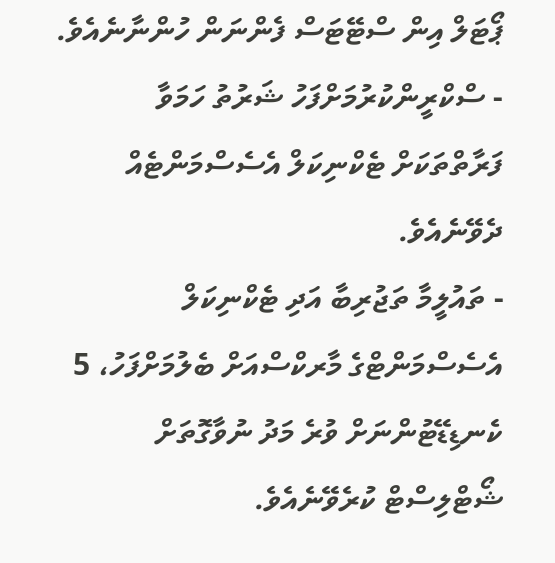ޕޯޓަލް އިން ސްޓޭޓަސް ފެންނަން ހުންނާނެއެވެ.
- ސްކްރީންކުރުމަށްފަހު ޝަރުތު ހަމަވާ ފަރާތްތަކަށް ޓެކްނިކަލް އެސެސްމަންޓެއް ދެވޭނެއެވެ.
- ތައުލީމާ ތަޖުރިބާ އަދި ޓެކްނިކަލް އެސެސްމަންޓްގެ މާރކްސްއަށް ބެލުމަށްފަހު، 5 ކެނޑިޑޭޓުންނަށް ވުރެ މަދު ނުވާގޮތަށް ޝޯޓްލިސްޓް ކުރެވޭނެއެވެ.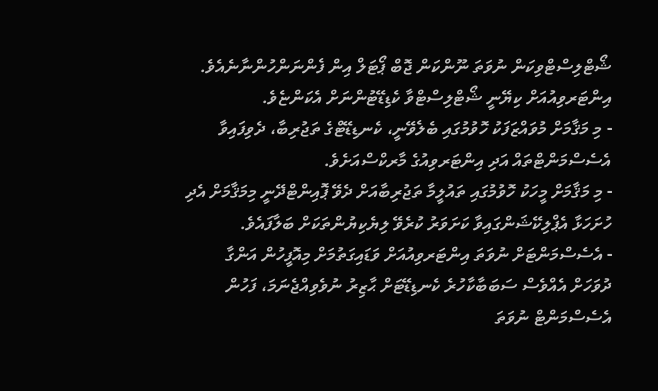ޝޯޓްލިސްޓްވިކަން ނުވަތަ ނޫންކަން ޖޮބް ޕޯޓަލް އިން ފެންނަންހުންނާނެއެވެ. އިންޓަރވިއުއަށް ކިޔޭނީ ޝޯޓްލިސްޓްވާ ކެޑިޑޭޓުންނަށް އެކަންޏެވެ.
- މި މަޤާމަށް މުވައްޒަފަކު ހޮވުމުގައި ބެލެވޭނީ، ކެނޑިޑޭޓްގެ ތަޖުރިބާ، ދެވިފައިވާ އެސެސްމަންޓްތައް އަދި އިންޓަރވިއުގެ މާރކްސްއަށެވެ.
- މި މަޤާމަށް މީހަކު ހޮވުމުގައި ތައުލީމާ ތަޖުރިބާއަށް ދެވޭ ޕޮއިންޓްދޭނީ މިމަޤާމަށް އެދި ހުށަހަޅާ އެޕްލިކޭޝަންގައިވާ ކަށަވަރު ކުރެވޭ ލިޔެކިޔުންތަކަށް ބަލާފައެވެ.
- އެސެސްމަންޓަށް ނުވަތަ އިންޓަރވިއުއަށް ވަޑައިގަތުމަށް މިއޮފީހުން އަންގާ ދުވަހަށް އެއްވެސް ސަބަބާކާހުރެ ކެނޑިޑޭޓަށް ޙާޒިރު ނުވެވިއްޖެނަމަ، ފަހުން އެސެސްމަންޓް ނުވަތަ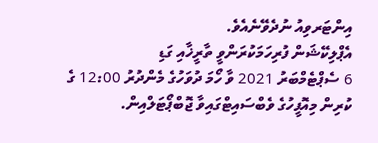އިންޓަރވިއު ނުދެވޭނެއެވެ.
އެޕްލިކޭޝަން ފުރިހަމަކުރަންވީ ތާރީޚާއި ގަޑި
6 ސެޕްޓެމްބަރު 2021 ވާ ހޯމަ ދުވަހުގެ މެންދުރު 12:00 ގެ ކުރިން މިއޮފީހުގެ ވެބްސައިޓްގައިވާ ޖޮބްޕޯޓަލްއިން.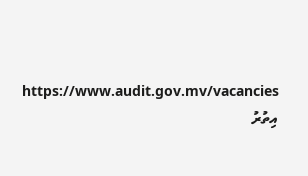https://www.audit.gov.mv/vacancies
އިތުރު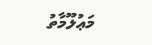މަޢުލޫމާތު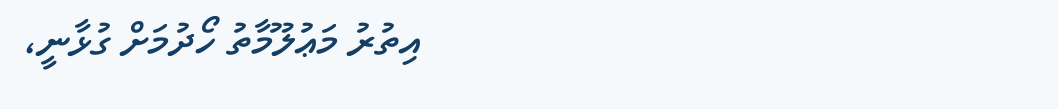އިތުރު މަޢުލޫމާތު ހޯދުމަށް ގުޅާނީ،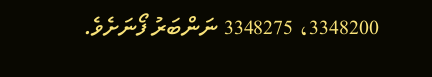3348200، 3348275 ނަންބަރު ފޯނަށެވެ.